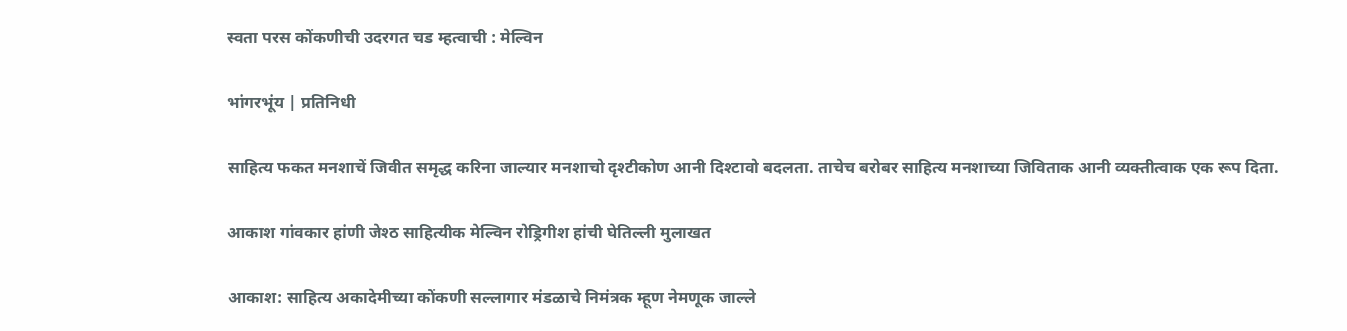स्वता परस कोंकणीची उदरगत चड म्हत्वाची : मेल्विन

भांगरभूंय | प्रतिनिधी

साहित्य फकत मनशाचें जिवीत समृद्ध करिना जाल्यार मनशाचो दृश्टीकोण आनी दिश्टावो बदलता. ताचेच बरोबर साहित्य मनशाच्या जिविताक आनी व्यक्तीत्वाक एक रूप दिता.

आकाश गांवकार हांणी जेश्ठ साहित्यीक मेल्विन रोड्रिगीश हांची घेतिल्ली मुलाखत

आकाश: साहित्य अकादेमीच्या कोंकणी सल्लागार मंडळाचे निमंत्रक म्हूण नेमणूक जाल्ले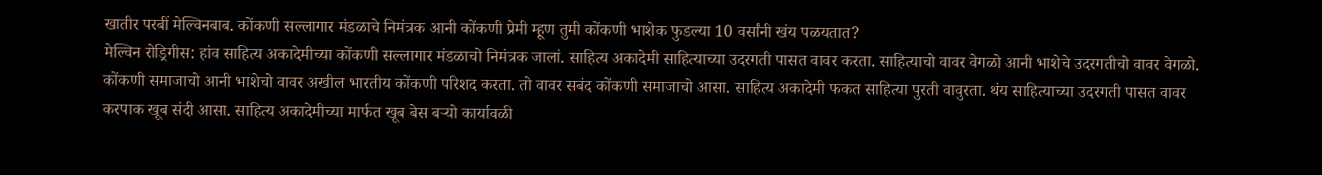खातीर परबीं मेल्विनबाब. कोंकणी सल्लागार मंडळाचे निमंत्रक आनी कोंकणी प्रेमी म्हूण तुमी कोंकणी भाशेक फुडल्या 10 वर्सांनी खंय पळयतात?
मेल्विन रोड्रिगीस: हांव साहित्य अकादेमीच्या कोंकणी सल्लागार मंडळाचो निमंत्रक जालां. साहित्य अकादेमी साहित्याच्या उदरगती पासत वावर करता. साहित्याचो वावर वेगळो आनी भाशेचे उदरगतीचो वावर वेगळो. कोंकणी समाजाचो आनी भाशेचो वावर अखील भारतीय कोंकणी परिशद करता. तो वावर सबंद कोंकणी समाजाचो आसा. साहित्य अकादेमी फकत साहित्या पुरती वावुरता. थंय साहित्याच्या उदरगती पासत वावर करपाक खूब संदी आसा. साहित्य अकादेमीच्या मार्फत खूब बेस बऱ्यो कार्यावळी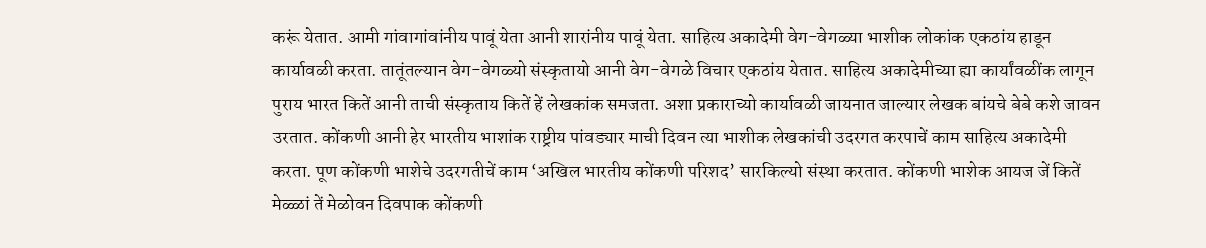करूं येतात. आमी गांवागांवांनीय पावूं येता आनी शारांनीय पावूं येता. साहित्य अकादेमी वेग-वेगळ्या भाशीक लोकांक एकठांय हाडून कार्यावळी करता. तातूंतल्यान वेग-वेगळ्यो संस्कृतायो आनी वेग-वेगळे विचार एकठांय येतात. साहित्य अकादेमीच्या ह्या कार्यांवळींक लागून पुराय भारत कितें आनी ताची संस्कृताय कितें हें लेखकांक समजता. अशा प्रकाराच्यो कार्यावळी जायनात जाल्यार लेखक बांयचे बेबे कशे जावन उरतात. कोंकणी आनी हेर भारतीय भाशांक राष्ट्रीय पांवड्यार माची दिवन त्या भाशीक लेखकांची उदरगत करपाचें काम साहित्य अकादेमी करता. पूण कोंकणी भाशेचे उदरगतीचें काम ‘अखिल भारतीय कोंकणी परिशद’ सारकिल्यो संस्था करतात. कोंकणी भाशेक आयज जें कितें मेळ्ळां तें मेळोवन दिवपाक कोंकणी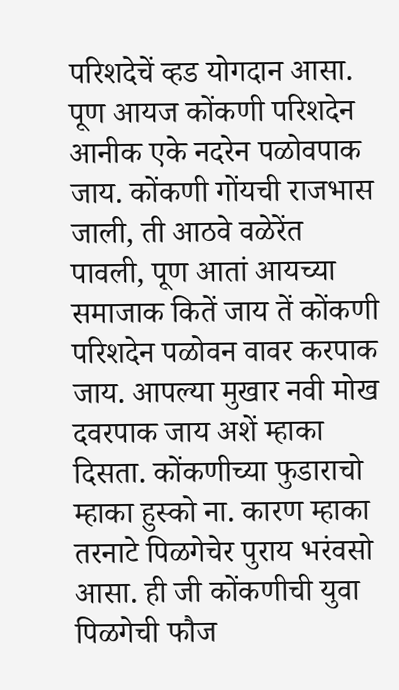परिशदेचें व्हड योगदान आसा. पूण आयज कोंकणी परिशदेन आनीक एके नदरेन पळोवपाक जाय. कोंकणी गोंयची राजभास जाली, ती आठवे वळेरेंत पावली, पूण आतां आयच्या समाजाक कितें जाय तें कोंकणी परिशदेन पळोवन वावर करपाक जाय. आपल्या मुखार नवी मोख दवरपाक जाय अशें म्हाका दिसता. कोंकणीच्या फुडाराचो म्हाका हुस्को ना. कारण म्हाका तरनाटे पिळगेचेर पुराय भरंवसो आसा. ही जी कोंकणीची युवा पिळगेची फौज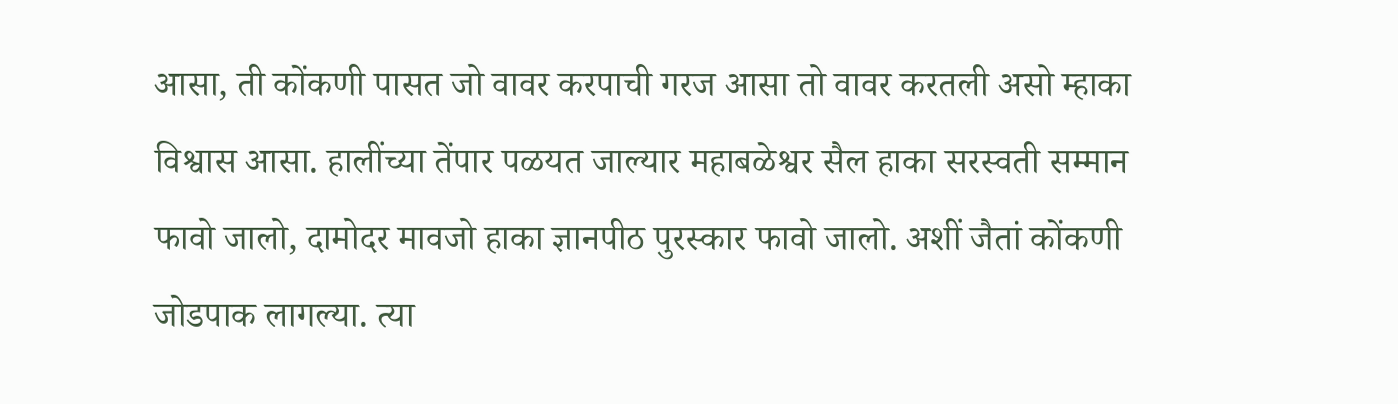आसा, ती कोंकणी पासत जो वावर करपाची गरज आसा तो वावर करतली असो म्हाका विश्वास आसा. हालींच्या तेंपार पळयत जाल्यार महाबळेश्वर सैल हाका सरस्वती सम्मान फावो जालो, दामोदर मावजो हाका ज्ञानपीठ पुरस्कार फावो जालो. अशीं जैतां कोंकणी जोडपाक लागल्या. त्या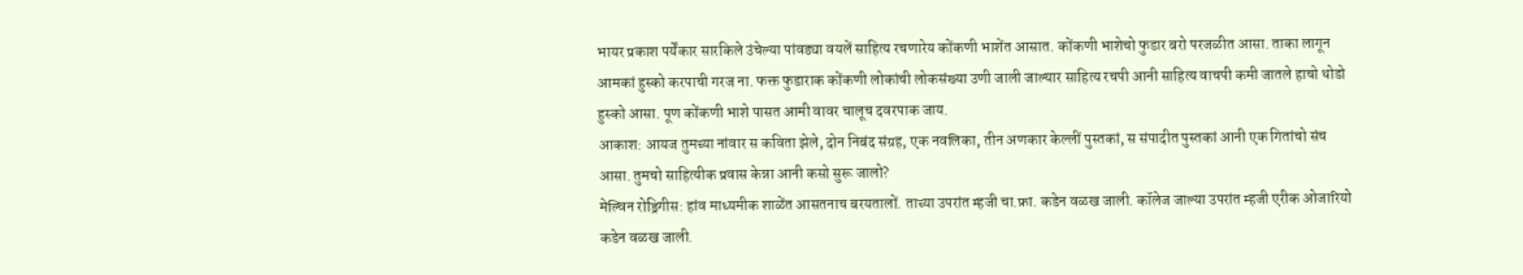भायर प्रकाश पर्येंकार सारकिले उंचेल्या पांवड्या वयलें साहित्य रचणारेय कोंकणी भाशेंत आसात. कोंकणी भाशेचो फुडार बरो परजळीत आसा. ताका लागून आमकां हुस्को करपाची गरज ना. फक्त फुडाराक कोंकणी लोकांची लोकसंख्या उणी जाली जाल्यार साहित्य रचपी आनी साहित्य वाचपी कमी जातले हाचो थोडो हुस्को आसा. पूण कोंकणी भाशे पासत आमी वावर चालूच दवरपाक जाय.
आकाश: आयज तुमच्या नांवार स कविता झेले, दोन निबंद संग्रह, एक नवलिका, तीन अणकार केल्लीं पुस्तकां, स संपादीत पुस्तकां आनी एक गितांचो संच आसा. तुमचो साहित्यीक प्रवास केन्ना आनी कसो सुरू जालो?
मेल्विन रोड्रिगीस: हांव माध्यमीक शाळेंत आसतनाच बरयतालों. ताच्या उपरांत म्हजी चा.फ्रा. कडेन वळख जाली. कॉलेज जाल्या उपरांत म्हजी एरीक ओजारियो कडेन वळख जाली.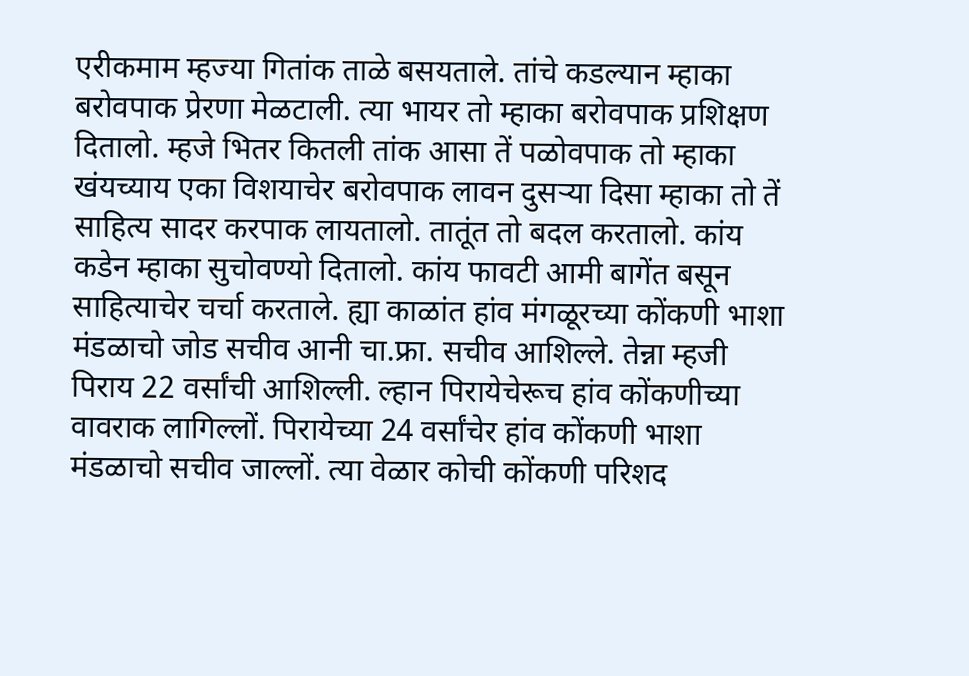एरीकमाम म्हज्या गितांक ताळे बसयताले. तांचे कडल्यान म्हाका बरोवपाक प्रेरणा मेळटाली. त्या भायर तो म्हाका बरोवपाक प्रशिक्षण दितालो. म्हजे भितर कितली तांक आसा तें पळोवपाक तो म्हाका खंयच्याय एका विशयाचेर बरोवपाक लावन दुसऱ्या दिसा म्हाका तो तें साहित्य सादर करपाक लायतालो. तातूंत तो बदल करतालो. कांय कडेन म्हाका सुचोवण्यो दितालो. कांय फावटी आमी बागेंत बसून साहित्याचेर चर्चा करताले. ह्या काळांत हांव मंगळूरच्या कोंकणी भाशा मंडळाचो जोड सचीव आनी चा.फ्रा. सचीव आशिल्ले. तेन्ना म्हजी पिराय 22 वर्सांची आशिल्ली. ल्हान पिरायेचेरूच हांव कोंकणीच्या वावराक लागिल्लों. पिरायेच्या 24 वर्सांचेर हांव कोंकणी भाशा मंडळाचो सचीव जाल्लों. त्या वेळार कोची कोंकणी परिशद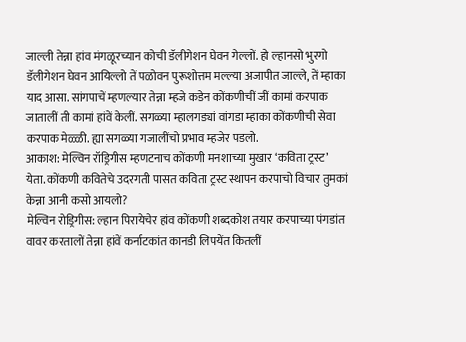जाल्ली तेन्ना हांव मंगळूरच्यान कोची डॅलीगेशन घेवन गेल्लों. हो ल्हानसो भुरगो डॅलीगेशन घेवन आयिल्लो तें पळोवन पुरूशोत्तम मल्ल्या अजापीत जाल्ले, तें म्हाका याद आसा. सांगपाचें म्हणल्यार तेन्ना म्हजे कडेन कोंकणीचीं जीं कामां करपाक जातालीं ती कामां हांवें केलीं. सगळ्या म्हालगड्यां वांगडा म्हाका कोंकणीची सेवा करपाक मेळ्ळी. ह्या सगळ्या गजालींचो प्रभाव म्हजेर पडलो.
आकाश: मेल्विन रॉड्रिगीस म्हणटनाच कोंकणी मनशाच्या मुखार ‘कविता ट्रस्ट’ येता. कोंकणी कवितेचे उदरगती पासत कविता ट्रस्ट स्थापन करपाचो विचार तुमकां केन्ना आनी कसो आयलो?
मेल्विन रोड्रिगीस: ल्हान पिरायेचेर हांव कोंकणी शब्दकोश तयार करपाच्या पंगडांत वावर करतालों तेन्ना हांवें कर्नाटकांत कानडी लिपयेंत कितलीं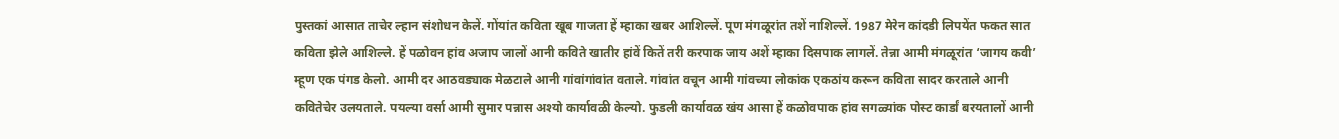पुस्तकां आसात ताचेर ल्हान संशोधन केलें. गोंयांत कविता खूब गाजता हें म्हाका खबर आशिल्लें. पूण मंगळूरांत तशें नाशिल्लें. 1987 मेरेन कांदडी लिपयेंत फकत सात कविता झेले आशिल्ले. हें पळोवन हांव अजाप जालों आनी कविते खातीर हांवें कितें तरी करपाक जाय अशें म्हाका दिसपाक लागलें. तेन्ना आमी मंगळूरांत ‘जागय कवी’ म्हूण एक पंगड केलो. आमी दर आठवड्याक मेळटाले आनी गांवांगांवांत वताले. गांवांत वचून आमी गांवच्या लोकांक एकठांय करून कविता सादर करताले आनी कवितेचेर उलयताले. पयल्या वर्सा आमी सुमार पन्नास अश्यो कार्यावळी केल्यो. फुडली कार्यावळ खंय आसा हें कळोवपाक हांव सगळ्यांक पोस्ट कार्डां बरयतालों आनी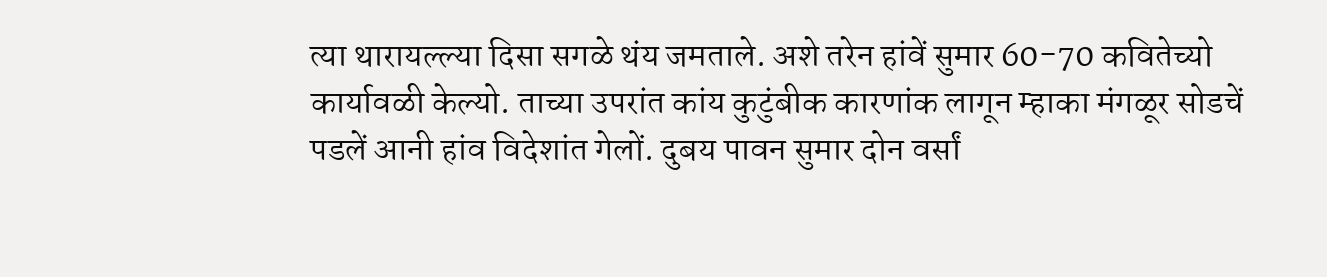त्या थारायल्ल्या दिसा सगळे थंय जमताले. अशे तरेन हांवें सुमार 60-70 कवितेच्यो कार्यावळी केल्यो. ताच्या उपरांत कांय कुटुंबीक कारणांक लागून म्हाका मंगळूर सोडचें पडलें आनी हांव विदेशांत गेलों. दुबय पावन सुमार दोन वर्सां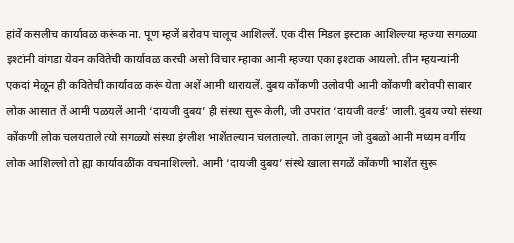हांवें कसलीच कार्यावळ करूंक ना. पूण म्हजें बरोवप चालूच आशिल्लें. एक दीस मिडल इस्टाक आशिल्ल्या म्हज्या सगळ्या इश्टांनी वांगडा येवन कवितेची कार्यावळ करची असो विचार म्हाका आनी म्हज्या एका इश्टाक आयलो. तीन म्हयन्यांनी एकदां मेळून ही कवितेची कार्यावळ करूं येता अशें आमी थारायलें. दुबय कोंकणी उलोवपी आनी कोंकणी बरोवपी साबार लोक आसात तें आमी पळयलें आनी ‘दायजी दुबय’ ही संस्था सुरू केली, जी उपरांत ‘दायजी वर्ल्ड’ जाली. दुबय ज्यो संस्था कोंकणी लोक चलयताले त्यो सगळ्यो संस्था इंग्लीश भाशेंतल्यान चलताल्यो. ताका लागून जो दुबळो आनी मध्यम वर्गीय लोक आशिल्लो तो ह्या कार्यावळींक वचनाशिल्लो. आमी ‘दायजी दुबय’ संस्थे खाला सगळें कोंकणी भाशेंत सुरू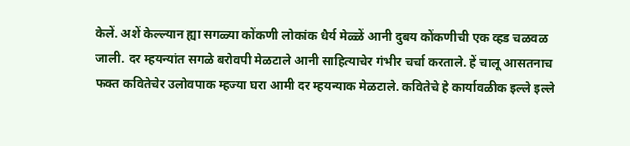केलें. अशें केल्ल्यान ह्या सगळ्या कोंकणी लोकांक धैर्य मेळ्ळें आनी दुबय कोंकणीची एक व्हड चळवळ जाली. दर म्हयन्यांत सगळे बरोवपी मेळटाले आनी साहित्याचेर गंभीर चर्चा करताले. हें चालू आसतनाच फक्त कवितेचेर उलोवपाक म्हज्या घरा आमी दर म्हयन्याक मेळटाले. कवितेचे हे कार्यावळीक इल्ले इल्ले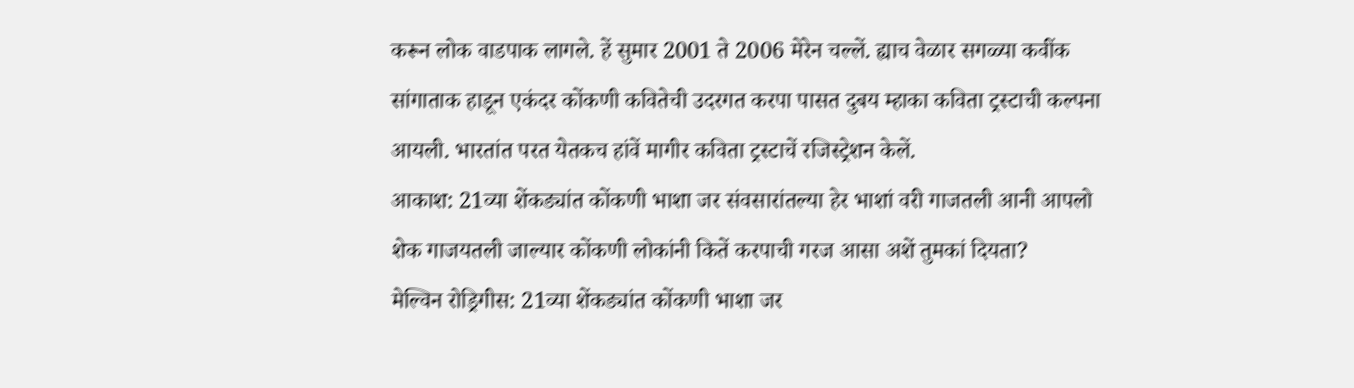करून लोक वाडपाक लागले. हें सुमार 2001 ते 2006 मेरेन चल्लें. ह्याच वेळार सगळ्या कवींक सांगाताक हाडून एकंदर कोंकणी कवितेची उदरगत करपा पासत दुबय म्हाका कविता ट्रस्टाची कल्पना आयली. भारतांत परत येतकच हांवें मागीर कविता ट्रस्टाचें रजिस्ट्रेशन केलें.
आकाश: 21व्या शेंकड्यांत कोंकणी भाशा जर संवसारांतल्या हेर भाशां वरी गाजतली आनी आपलो शेक गाजयतली जाल्यार कोंकणी लोकांनी कितें करपाची गरज आसा अशें तुमकां दियता?
मेल्विन रोड्रिगीस: 21व्या शेंकड्यांत कोंकणी भाशा जर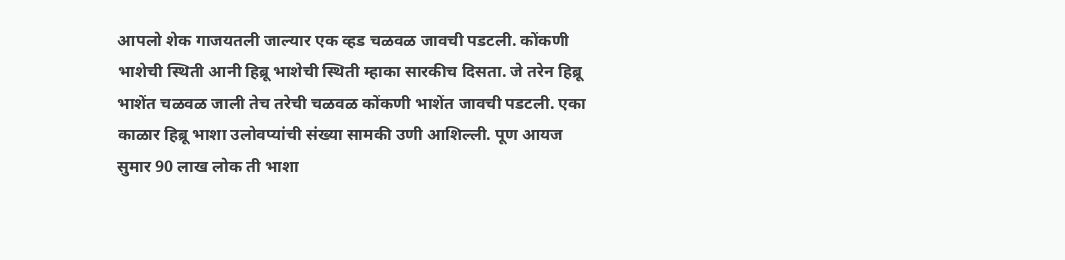आपलो शेक गाजयतली जाल्यार एक व्हड चळवळ जावची पडटली. कोंकणी भाशेची स्थिती आनी हिब्रू भाशेची स्थिती म्हाका सारकीच दिसता. जे तरेन हिब्रू भाशेंत चळवळ जाली तेच तरेची चळवळ कोंकणी भाशेंत जावची पडटली. एका काळार हिब्रू भाशा उलोवप्यांची संख्या सामकी उणी आशिल्ली. पूण आयज सुमार 90 लाख लोक ती भाशा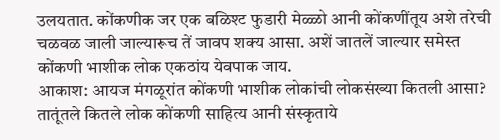उलयतात. कोंकणीक जर एक बळिश्ट फुडारी मेळ्ळो आनी कोंकणींतूय अशे तरेची चळवळ जाली जाल्यारूच तें जावप शक्य आसा. अशें जातलें जाल्यार समेस्त कोंकणी भाशीक लोक एकठांय येवपाक जाय.
आकाश: आयज मंगळूरांत कोंकणी भाशीक लोकांची लोकसंख्या कितली आसा? तातूंतले कितले लोक कोंकणी साहित्य आनी संस्कृताये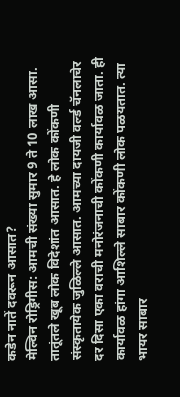कडेन नातें दवरून आसात?
मेल्विन रोड्रिगीस: आमची संख्या सुमार 9 ते 10 लाख आसा. तातूंतले खूब लोक विदेशांत आसात. हे लोक कोंकणी संस्कृतायेक जुळिल्ले आसात. आमच्या दायजी वर्ल्ड चॅनलाचेर दर दिसा एका वराची मनोरंजनाची कोंकणी कार्यावळ जाता. ही कार्यावळ हांगा आशिल्ले साबार कोंकणी लोक पळयतात. त्या भायर साबार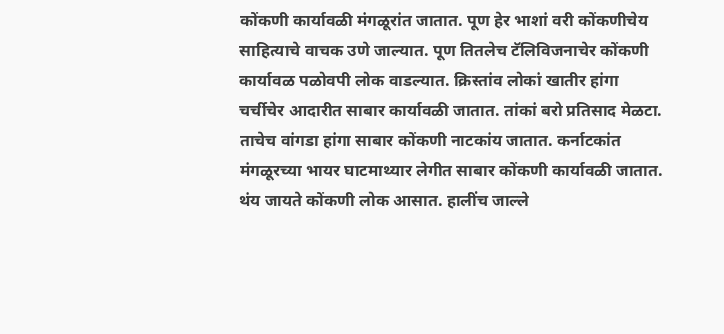कोंकणी कार्यावळी मंगळूरांत जातात. पूण हेर भाशां वरी कोंकणीचेय साहित्याचे वाचक उणे जाल्यात. पूण तितलेच टॅलिविजनाचेर कोंकणी कार्यावळ पळोवपी लोक वाडल्यात. क्रिस्तांव लोकां खातीर हांगा चर्चीचेर आदारीत साबार कार्यावळी जातात. तांकां बरो प्रतिसाद मेळटा. ताचेच वांगडा हांगा साबार कोंकणी नाटकांय जातात. कर्नाटकांत मंगळूरच्या भायर घाटमाथ्यार लेगीत साबार कोंकणी कार्यावळी जातात. थंय जायते कोंकणी लोक आसात. हालींच जाल्ले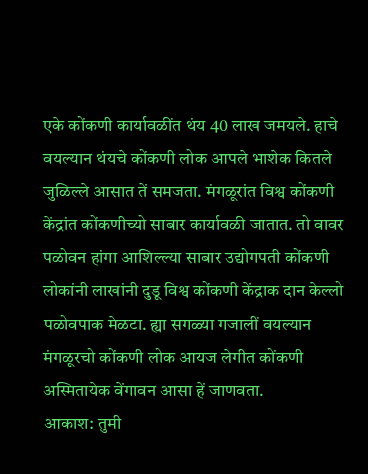एके कोंकणी कार्यावळींत थंय 40 लाख जमयले. हाचे वयल्यान थंयचे कोंकणी लोक आपले भाशेक कितले जुळिल्ले आसात तें समजता. मंगळूरांत विश्व कोंकणी केंद्रांत कोंकणीच्यो साबार कार्यावळी जातात. तो वावर पळोवन हांगा आशिल्ल्या साबार उद्योगपती कोंकणी लोकांनी लाखांनी दुडू विश्व कोंकणी केंद्राक दान केल्लो पळोवपाक मेळटा. ह्या सगळ्या गजालीं वयल्यान मंगळूरचो कोंकणी लोक आयज लेगीत कोंकणी अस्मितायेक वेंगावन आसा हें जाणवता.
आकाश: तुमी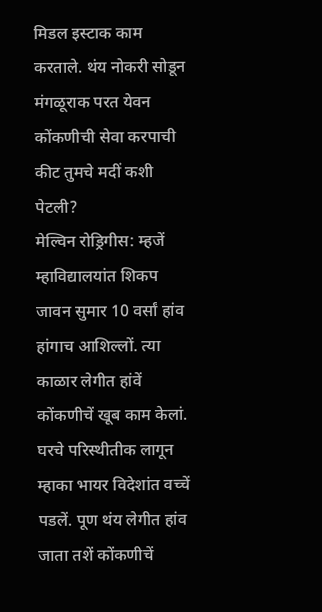मिडल इस्टाक काम करताले. थंय नोकरी सोडून मंगळूराक परत येवन कोंकणीची सेवा करपाची कीट तुमचे मदीं कशी पेटली?
मेल्विन रोड्रिगीस: म्हजें म्हाविद्यालयांत शिकप जावन सुमार 10 वर्सां हांव हांगाच आशिल्लों. त्या काळार लेगीत हांवें कोंकणीचें खूब काम केलां. घरचे परिस्थीतीक लागून म्हाका भायर विदेशांत वच्चें पडलें. पूण थंय लेगीत हांव जाता तशें कोंकणीचें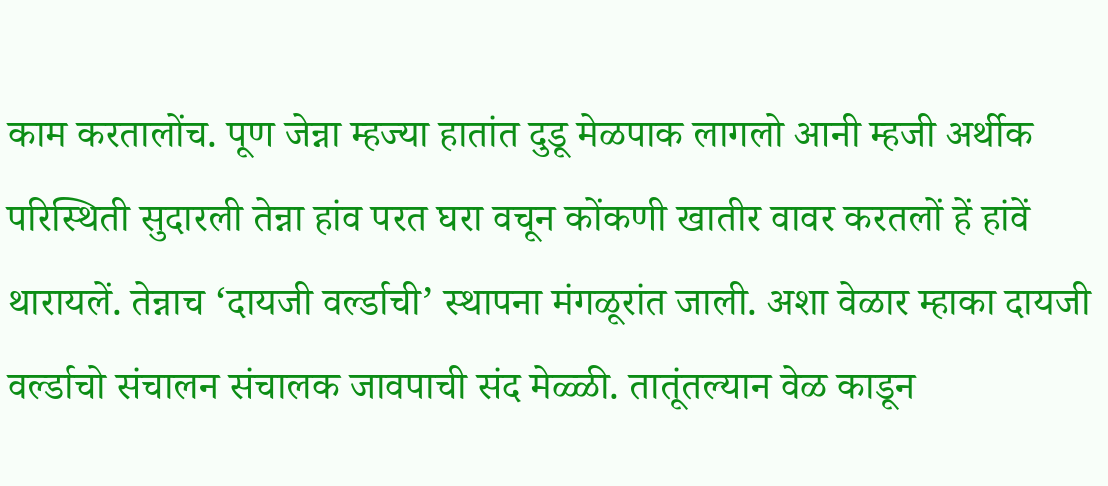काम करतालोंच. पूण जेन्ना म्हज्या हातांत दुडू मेळपाक लागलो आनी म्हजी अर्थीक परिस्थिती सुदारली तेन्ना हांव परत घरा वचून कोंकणी खातीर वावर करतलों हें हांवें थारायलें. तेन्नाच ‘दायजी वर्ल्डाची’ स्थापना मंगळूरांत जाली. अशा वेळार म्हाका दायजी वर्ल्डाचो संचालन संचालक जावपाची संद मेळ्ळी. तातूंतल्यान वेळ काडून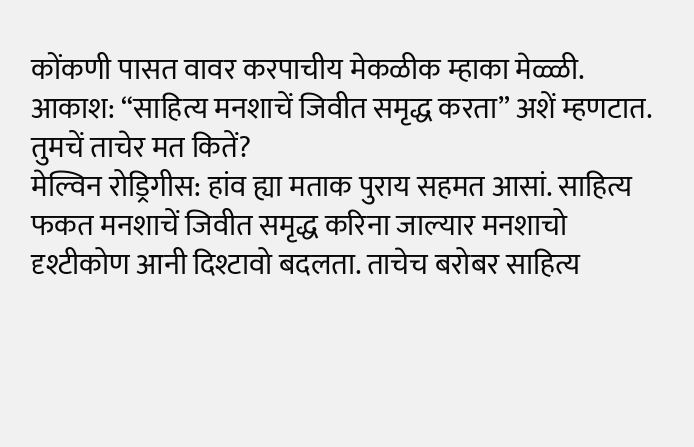कोंकणी पासत वावर करपाचीय मेकळीक म्हाका मेळ्ळी.
आकाश: “साहित्य मनशाचें जिवीत समृद्ध करता” अशें म्हणटात. तुमचें ताचेर मत कितें?
मेल्विन रोड्रिगीस: हांव ह्या मताक पुराय सहमत आसां. साहित्य फकत मनशाचें जिवीत समृद्ध करिना जाल्यार मनशाचो दृश्टीकोण आनी दिश्टावो बदलता. ताचेच बरोबर साहित्य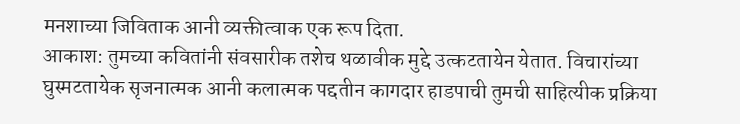मनशाच्या जिविताक आनी व्यक्तीत्वाक एक रूप दिता.
आकाश: तुमच्या कवितांनी संवसारीक तशेच थळावीक मुद्दे उत्कटतायेन येतात. विचारांच्या घुस्मटतायेक सृजनात्मक आनी कलात्मक पद्दतीन कागदार हाडपाची तुमची साहित्यीक प्रक्रिया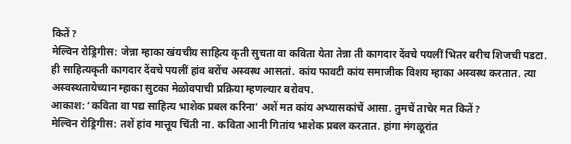कितें?
मेल्विन रोड्रिगीस: जेन्ना म्हाका खंयचीय साहित्य कृती सुचता वा कविता येता तेन्ना ती कागदार देंवचे पयलीं भितर बरीच शिजची पडटा. ही साहित्यकृती कागदार देंवचे पयलीं हांव बरोंच अस्वस्थ आसतां. कांय फावटी कांय समाजीक विशय म्हाका अस्वस्थ करतात. त्या अस्वस्थतायेच्यान म्हाका सुटका मेळोवपाची प्रक्रिया म्हणल्यार बरोवप.
आकाश: ‘कविता वा पद्य साहित्य भाशेक प्रबल करिना’ अशें मत कांय अभ्यासकांचें आसा. तुमचें ताचेर मत कितें?
मेल्विन रोड्रिगीस: तशें हांव मात्तूय चिंती ना. कविता आनी गितांय भाशेक प्रबल करतात. हांगा मंगळूरांत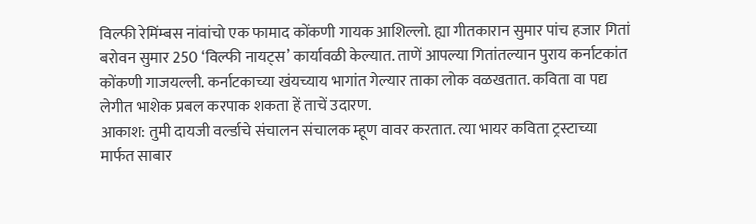विल्फी रेमिंम्बस नांवांचो एक फामाद कोंकणी गायक आशिल्लो. ह्या गीतकारान सुमार पांच हजार गितां बरोवन सुमार 250 ‘विल्फी नायट्स’ कार्यावळी केल्यात. ताणें आपल्या गितांतल्यान पुराय कर्नाटकांत कोंकणी गाजयल्ली. कर्नाटकाच्या खंयच्याय भागांत गेल्यार ताका लोक वळखतात. कविता वा पद्य लेगीत भाशेक प्रबल करपाक शकता हें ताचें उदारण.
आकाश: तुमी दायजी वर्ल्डाचे संचालन संचालक म्हूण वावर करतात. त्या भायर कविता ट्रस्टाच्या मार्फत साबार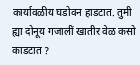कार्यावळीय घडोवन हाडटात. तुमी ह्या दोनूय गजालीं खातीर वेळ कसो काडटात ?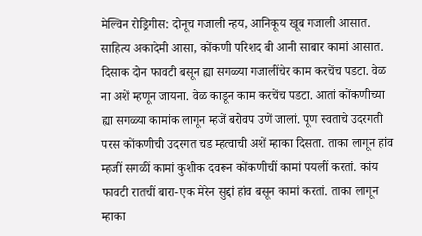मेल्विन रोड्रिगीस: दोनूच गजाली न्हय, आनिकूय खूब गजाली आसात. साहित्य अकादेमी आसा, कोंकणी परिशद बी आनी साबार कामां आसात. दिसाक दोन फावटी बसून ह्या सगळ्या गजालींचेर काम करचेंच पडटा. वेळ ना अशें म्हणून जायना. वेळ काडून काम करचेंच पडटा. आतां कोंकणीच्या ह्या सगळ्या कामांक लागून म्हजें बरोवप उणें जालां. पूण स्वताचे उदरगती परस कोंकणीची उदरगत चड म्हत्वाची अशें म्हाका दिसता. ताका लागून हांव म्हजीं सगळीं कामां कुशीक दवरून कोंकणीचीं कामां पयलीं करतां. कांय फावटी रातचीं बारा-एक मेरेन सुद्दां हांव बसून कामां करतां. ताका लागून म्हाका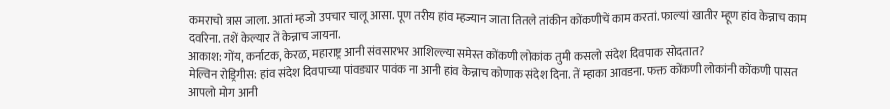कमराचो त्रास जाला. आतां म्हजो उपचार चालू आसा. पूण तरीय हांव म्हज्यान जाता तितले तांकीन कोंकणीचें काम करतां. फाल्यां खातीर म्हूण हांव केन्नाच काम दवरिना. तशें केल्यार तें केन्नाच जायना.
आकाश: गोंय, कर्नाटक, केरळ, महाराष्ट्र आनी संवसारभर आशिल्ल्या समेस्त कोंकणी लोकांक तुमी कसलो संदेश दिवपाक सोदतात?
मेल्विन रोड्रिगीस: हांव संदेश दिवपाच्या पांवड्यार पावंक ना आनी हांव केन्नाच कोणाक संदेश दिना. तें म्हाका आवडना. फक्त कोंकणी लोकांनी कोंकणी पासत आपलो मोग आनी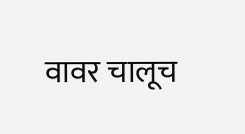वावर चालूच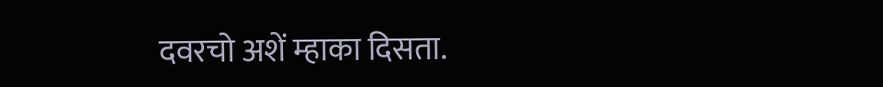दवरचो अशें म्हाका दिसता.